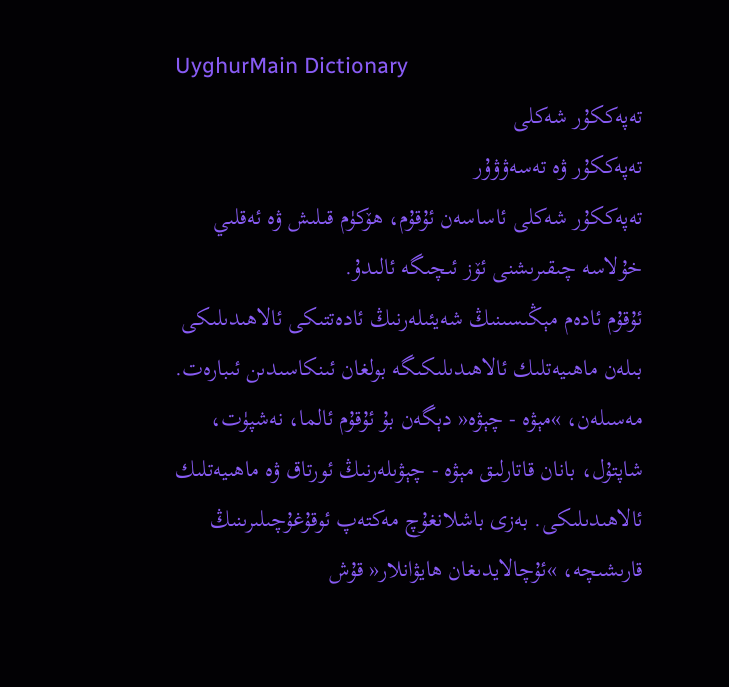UyghurMain Dictionary
تەپەككۇر شەكلى
تەپەككۇر ۋە تەسەۋۋۇر
تەپەككۇر شەكلى ئاساسەن ئۇقۇم، ھۆكۈم قىلىش ۋە ئەقلىي خۇلاسە چىقىرىشنى ئۆز ئىچىگە ئالىدۇ.
ئۇقۇم ئادەم مېڭىسىنىڭ شەيئىلەرنىڭ ئادەتتىكى ئالاھىدىلىكى بىلەن ماھىيەتلىك ئالاھىدىلىكىگە بولغان ئىنكاسىدىن ئىبارەت. مەسىلەن، »مېۋە - چېۋە« دېگەن بۇ ئۇقۇم ئالما، نەشپۈت، شاپتۇل، بانان قاتارلىق مېۋە - چېۋىلەرنىڭ ئورتاق ۋە ماھىيەتلىك ئالاھىدىلىكى. بەزى باشلانغۇچ مەكتەپ ئوقۇغۇچىلىرىنىڭ قارىشىچە، »ئۇچالايدىغان ھايۋانلار« قۇش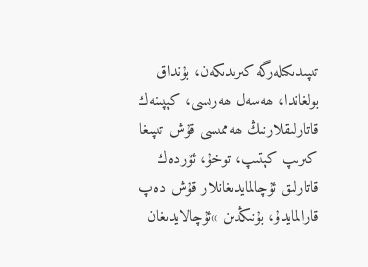تىپىدىكىلەرگە كىرىدىكەن، بۇنداق بولغاندا، ھەسەل ھەرىسى، كېپىنەك قاتارلىقلارنىڭ ھەممىسى قۇش تىپىغا كىرىپ كېتىپ، توخۇ، ئۆردەك قاتارلىق ئۇچالمايدىغانلار قۇش دەپ قارالمايدۇ، بۇنىڭدىن »ئۇچالايدىغان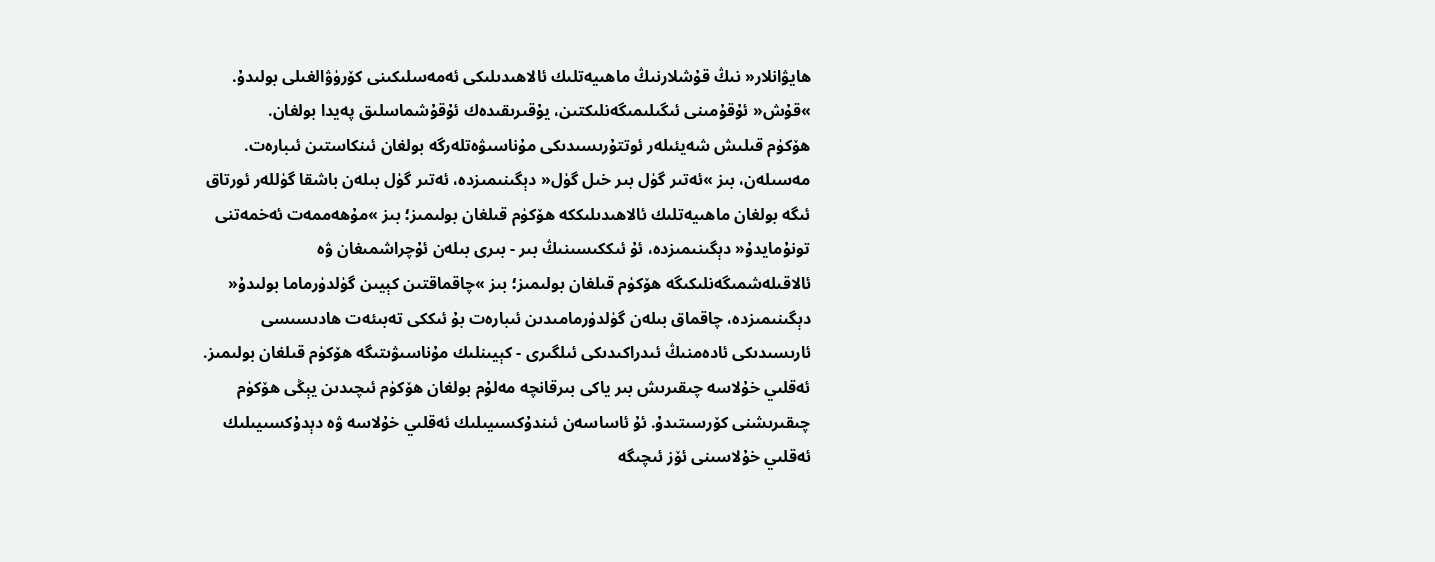ھايۋانلار« نىڭ قۇشلارنىڭ ماھىيەتلىك ئالاھىدىلىكى ئەمەسلىكىنى كۆرۈۋالغىلى بولىدۇ. »قۇش« ئۇقۇمىنى ئىگىلىمىگەنلىكتىن، يۇقىرىقىدەك ئۇقۇشماسلىق پەيدا بولغان.
ھۆكۈم قىلىش شەيئىلەر ئوتتۇرىسىدىكى مۇناسىۋەتلەرگە بولغان ئىنكاستىن ئىبارەت. مەسىلەن، بىز »ئەتىر گۈل بىر خىل گۈل« دېگىنىمىزدە، ئەتىر گۈل بىلەن باشقا گۈللەر ئورتاق ئىگە بولغان ماھىيەتلىك ئالاھىدىلىككە ھۆكۈم قىلغان بولىمىز؛ بىز »مۇھەممەت ئەخمەتنى تونۇمايدۇ« دېگىنىمىزدە، ئۇ ئىككىسىنىڭ بىر - بىرى بىلەن ئۇچراشمىغان ۋە ئالاقىلەشمىگەنلىكىگە ھۆكۈم قىلغان بولىمىز؛ بىز »چاقماقتىن كېيىن گۈلدۈرماما بولىدۇ« دېگىنىمىزدە، چاقماق بىلەن گۈلدۈرمامىدىن ئىبارەت بۇ ئىككى تەبىئەت ھادىسىسى ئارىسىدىكى ئادەمنىڭ ئىدراكىدىكى ئىلگىرى - كېيىنلىك مۇناسىۋىتىگە ھۆكۈم قىلغان بولىمىز.
ئەقلىي خۇلاسە چىقىرىش بىر ياكى بىرقانچە مەلۇم بولغان ھۆكۈم ئىچىدىن يېڭى ھۆكۈم چىقىرىشنى كۆرسىتىدۇ. ئۇ ئاساسەن ئىندۇكسىيىلىك ئەقلىي خۇلاسە ۋە دېدۇكسىيىلىك ئەقلىي خۇلاسىنى ئۆز ئىچىگە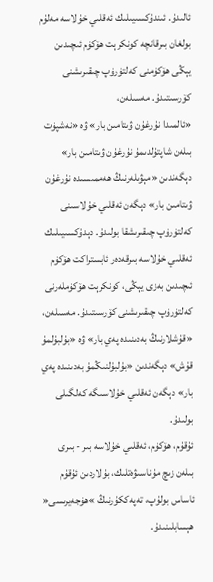ئالىدۇ. ئىندۇكسىيىلىك ئەقلىي خۇلاسە مەلۇم بولغان بىرقانچە كونكرېت ھۆكۈم ئىچىدىن يېڭى ھۆكۈمنى كەلتۈرۈپ چىقىرىشنى كۆرسىتىدۇ. مەسىلەن،
«ئالمىدا نۇرغۇن ۋىتامىن بار» ۋە «نەشپۈت بىلەن شاپتۇلدىمۇ نۇرغۇن ۋىتامىن بار» دېگەندىن «مېۋىلەرنىڭ ھەممىسىدە نۇرغۇن ۋىتامىن بار» دېگەن ئەقلىي خۇلاسىنى كەلتۈرۈپ چىقىرىشقا بولىدۇ. دېدۇكسىيىلىك ئەقلىي خۇلاسە بىرقەدەر ئابستراكت ھۆكۈم ئىچىدىن بەزى يېڭى، كونكرېت ھۆكۈملەرنى كەلتۈرۈپ چىقىرىشنى كۆرسىتىدۇ. مەسىلەن، «قۇشلارنىڭ بەدىنىدە پەي بار» ۋە «بۇلبۇلمۇ قۇش» دېگەندىن «بۇلبۇلنىڭمۇ بەدىنىدە پەي بار» دېگەن ئەقلىي خۇلاسىگە كەلگىلى بولىدۇ.
ئۇقۇم، ھۆكۈم، ئەقلىي خۇلاسە بىر - بىرى بىلەن زىچ مۇناسىۋەتلىك، بۇلاردىن ئۇقۇم ئاساس بولۇپ، تەپەككۇرنىڭ »ھۈجەيرىسى« ھېسابلىنىدۇ.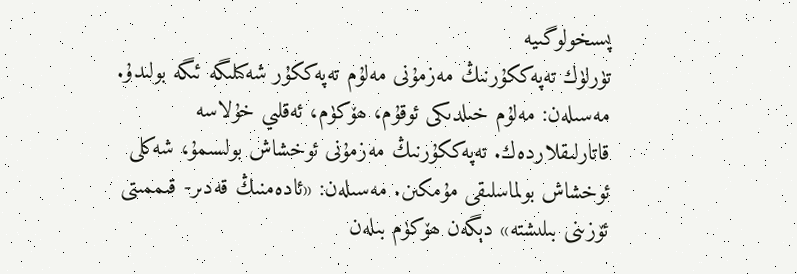پسىخولوگىيە
تۈرلۈك تەپەككۇرنىڭ مەزمۇنى مەلۇم تەپەككۇر شەكىلىگە ئىگە بولىدۇ. مەسىلەن: مەلۇم خىلدىكى ئوقۇم، ھۆكۈم، ئەقلىي خۇلاسە قاتارلىقلاردەك. تەپەككۇرنىڭ مەزمۇنى ئوخشاش بولسىمۇ، شەكلى ئوخشاش بولماسلىقى مۇمكىن. مەسىلەن: «ئادەمنىڭ قەدىر- قىممىتى ئۆزىنى بىلىشتە» دېگەن ھۆكۈم بىلەن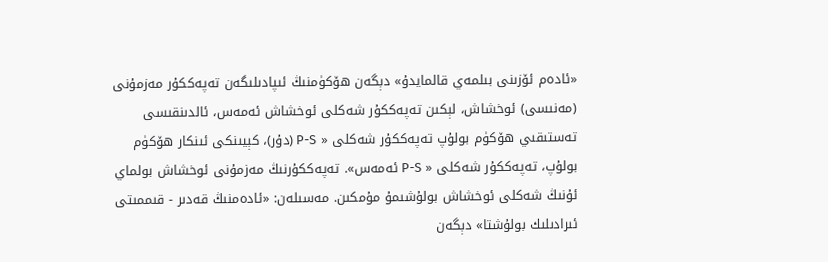«ئادەم ئۆزىنى بىلمەي قالمايدۇ» دېگەن ھۆكۈمنىڭ ئىپادىلىگەن تەپەككۇر مەزمۇنى (مەنىسى) ئوخشاش، لېكىن تەپەككۇر شەكلى ئوخشاش ئەمەس، ئالدىنقىسى تەستىقىي ھۆكۈم بولۇپ تەپەككۇر شەكلى « P-S (دۇر)، كېيىنكى ئىنكار ھۆكۈم بولۇپ، تەپەككۇر شەكلى « P-S ئەمەس». تەپەككۇرنىڭ مەزمۇنى ئوخشاش بولماي ئۇنىڭ شەكلى ئوخشاش بولۇشىمۇ مۇمكىن. مەسىلەن: «ئادەمنىڭ قەدىر - قىممىتى ئىرادىلىك بولۇشتا» دېگەن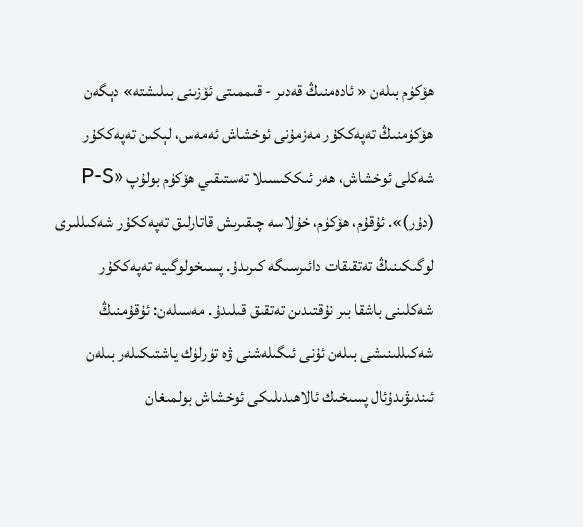ھۆكۈم بىلەن « ئادەمنىڭ قەدىر - قىممىتى ئۆزىنى بىلىشتە» دېگەن ھۆكۈمنىڭ تەپەككۇر مەزمۇنى ئوخشاش ئەمەس، لېكىن تەپەككۇر شەكلى ئوخشاش، ھەر ئىككىسىلا تەستىقىي ھۆكۈم بولۇپ «P-S (دۇر)». ئۇقۇم، ھۆكۈم، خۇلاسە چىقىرىش قاتارلىق تەپەككۇر شەكىللىرى لوگىكىنىڭ تەتقىقات دائىرسىگە كىرىدۇ. پسىخولوگىيە تەپەككۇر شەكلىنى باشقا بىر نۇقتىدىن تەتقىق قىلىدۇ. مەسىلەن: ئۇقۇمنىڭ شەكىللىنىشى بىلەن ئۇنى ئىگىلەشنى ۋە تۈرلۈك ياشتىكىلەر بىلەن ئىندىۋىدۇئال پسىخىك ئالاھىدىلىكى ئوخشاش بولمىغان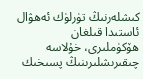كىشلەرنىڭ تۈرلۈك ئەھۋال ئاستىدا قىلغان ھۆكۈملىرى، خۇلاسە چىقىرىشلىرىنىڭ پسىخىك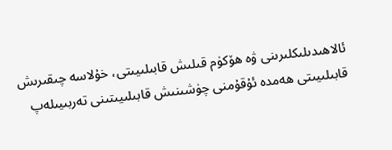ئالاھىدىلىكلىرىنى ۋە ھۆكۈم قىلىش قابىلىيىتى، خۇلاسە چىقىرىش قابىلىيىتى ھەمدە ئۇقۇمنى چۈشىنىش قابىلىيىتىنى تەربىيىلەپ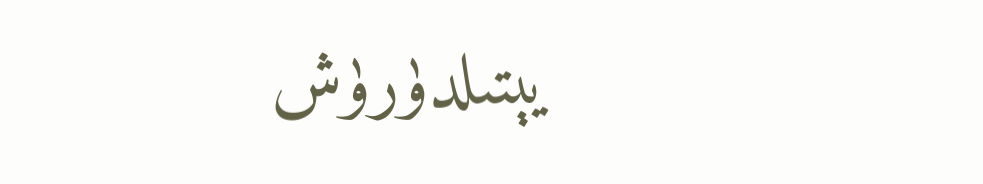يېتىلدۈرۈش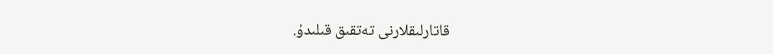قاتارلىقلارنى تەتقىق قىلىدۇ.